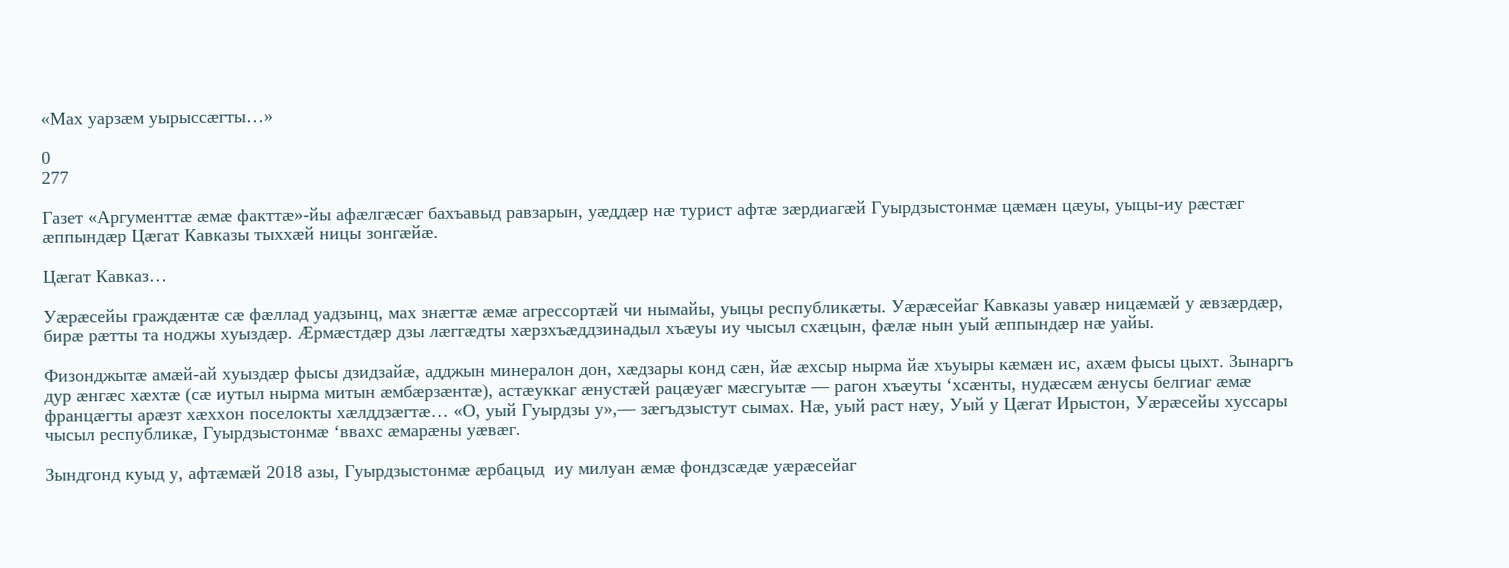«Мах уарзӕм уырыссӕгты…»

0
277

Газет «Аргументтӕ ӕмӕ факттӕ»-йы афӕлгӕсӕг бахъавыд равзарын, уӕддӕр нӕ турист афтӕ зӕрдиагӕй Гуырдзыстонмӕ цӕмӕн цӕуы, уыцы-иу рӕстӕг ӕппындӕр Цӕгат Кавказы тыххӕй ницы зонгӕйӕ.

Цӕгат Кавказ…

Уӕрӕсейы граждӕнтӕ сӕ фӕллад уадзынц, мах знӕгтӕ ӕмӕ агрессортӕй чи нымайы, уыцы республикӕты. Уӕрӕсейаг Кавказы уавӕр ницӕмӕй у ӕвзӕрдӕр, бирӕ рӕтты та ноджы хуыздӕр. Ӕрмӕстдӕр дзы лӕггӕдты хӕрзхъӕддзинадыл хъӕуы иу чысыл схӕцын, фӕлӕ нын уый ӕппындӕр нӕ уайы.

Физонджытӕ амӕй-ай хуыздӕр фысы дзидзайӕ, адджын минералон дон, хӕдзары конд сӕн, йӕ ӕхсыр нырма йӕ хъуыры кӕмӕн ис, ахӕм фысы цыхт. Зынаргъ дур ӕнгӕс хӕхтӕ (сӕ иутыл нырма митын ӕмбӕрзӕнтӕ), астӕуккаг ӕнустӕй рацӕуӕг мӕсгуытӕ — рагон хъӕуты ‘хсӕнты, нудӕсӕм ӕнусы белгиаг ӕмӕ францӕгты арӕзт хӕххон поселокты хӕлддзӕгтӕ… «О, уый Гуырдзы у»,— зӕгъдзыстут сымах. Нӕ, уый раст нӕу, Уый у Цӕгат Ирыстон, Уӕрӕсейы хуссары чысыл республикӕ, Гуырдзыстонмӕ ‘ввахс ӕмарӕны уӕвӕг.

Зындгонд куыд у, афтӕмӕй 2018 азы, Гуырдзыстонмӕ ӕрбацыд  иу милуан ӕмӕ фондзсӕдӕ уӕрӕсейаг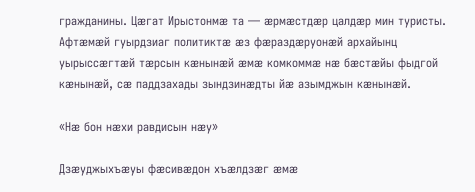гражданины. Цӕгат Ирыстонмӕ та — ӕрмӕстдӕр цалдӕр мин туристы. Афтӕмӕй гуырдзиаг политиктӕ ӕз фӕраздӕруонӕй архайынц уырыссӕгтӕй тӕрсын кӕнынӕй ӕмӕ комкоммӕ нӕ бӕстӕйы фыдгой кӕнынӕй, сӕ паддзахады зындзинӕдты йӕ азымджын кӕнынӕй.

«Нӕ бон нӕхи равдисын нӕу»

Дзӕуджыхъӕуы фӕсивӕдон хъӕлдзӕг ӕмӕ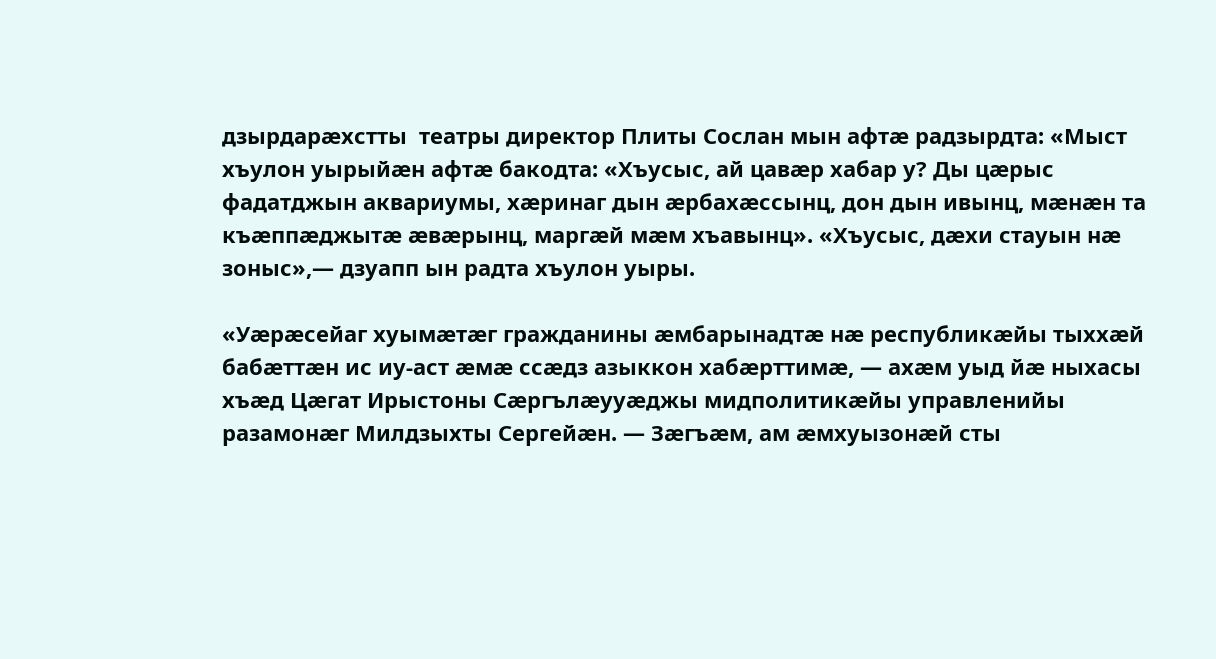дзырдарӕхстты  театры директор Плиты Сослан мын афтӕ радзырдта: «Мыст хъулон уырыйӕн афтӕ бакодта: «Хъусыс, ай цавӕр хабар у? Ды цӕрыс фадатджын аквариумы, хӕринаг дын ӕрбахӕссынц, дон дын ивынц, мӕнӕн та къӕппӕджытӕ ӕвӕрынц, маргӕй мӕм хъавынц». «Хъусыс, дӕхи стауын нӕ зоныс»,— дзуапп ын радта хъулон уыры.

«Уӕрӕсейаг хуымӕтӕг гражданины ӕмбарынадтӕ нӕ республикӕйы тыххӕй бабӕттӕн ис иу-аст ӕмӕ ссӕдз азыккон хабӕрттимӕ, — ахӕм уыд йӕ ныхасы хъӕд Цӕгат Ирыстоны Сӕргълӕууӕджы мидполитикӕйы управленийы разамонӕг Милдзыхты Сергейӕн. — Зӕгъӕм, ам ӕмхуызонӕй сты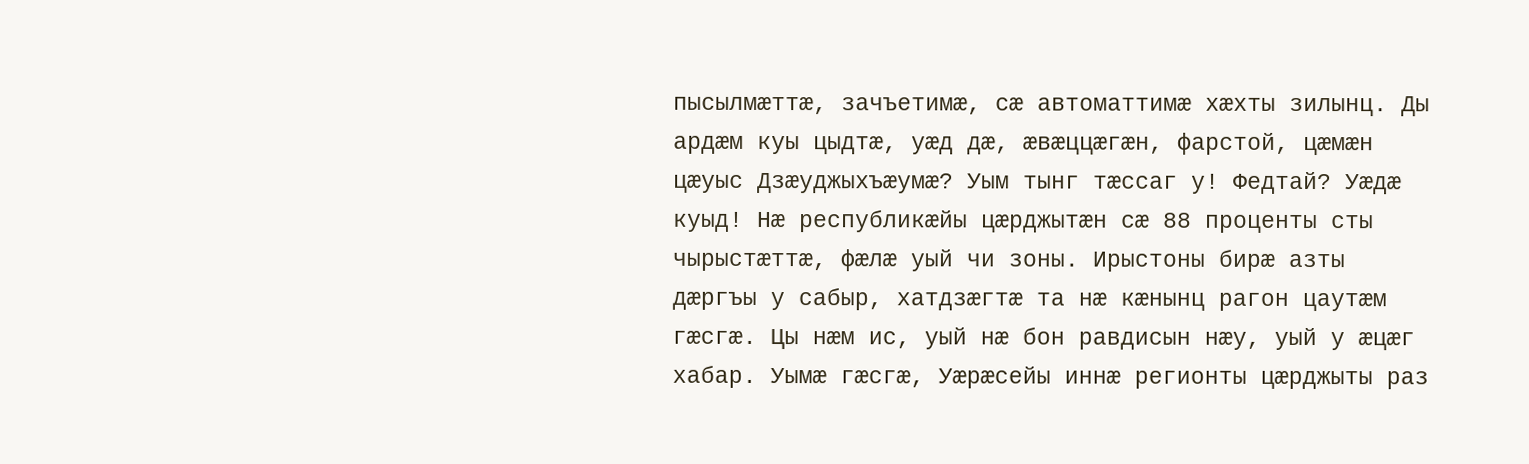пысылмӕттӕ, зачъетимӕ, сӕ автоматтимӕ хӕхты зилынц. Ды ардӕм куы цыдтӕ, уӕд дӕ, ӕвӕццӕгӕн, фарстой, цӕмӕн цӕуыс Дзӕуджыхъӕумӕ? Уым тынг тӕссаг у! Федтай? Уӕдӕ куыд! Нӕ республикӕйы цӕрджытӕн сӕ 88 проценты сты чырыстӕттӕ, фӕлӕ уый чи зоны. Ирыстоны бирӕ азты дӕргъы у сабыр, хатдзӕгтӕ та нӕ кӕнынц рагон цаутӕм гӕсгӕ. Цы нӕм ис, уый нӕ бон равдисын нӕу, уый у ӕцӕг хабар. Уымӕ гӕсгӕ, Уӕрӕсейы иннӕ регионты цӕрджыты раз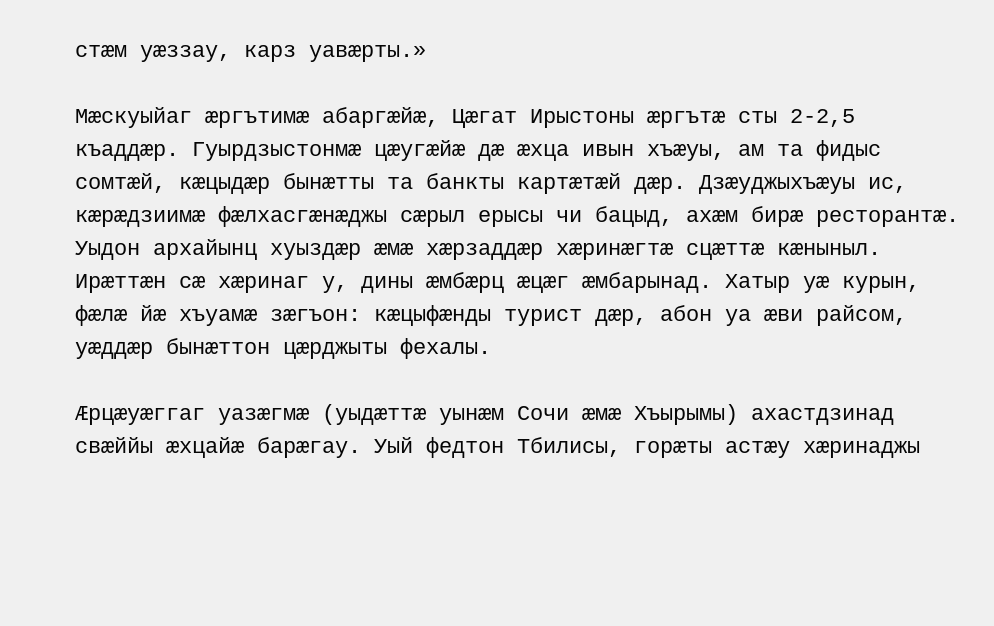стӕм уӕззау, карз уавӕрты.»

Мӕскуыйаг ӕргътимӕ абаргӕйӕ, Цӕгат Ирыстоны ӕргътӕ сты 2-2,5 къаддӕр. Гуырдзыстонмӕ цӕугӕйӕ дӕ ӕхца ивын хъӕуы, ам та фидыс сомтӕй, кӕцыдӕр бынӕтты та банкты картӕтӕй дӕр. Дзӕуджыхъӕуы ис, кӕрӕдзиимӕ фӕлхасгӕнӕджы сӕрыл ерысы чи бацыд, ахӕм бирӕ ресторантӕ. Уыдон архайынц хуыздӕр ӕмӕ хӕрзаддӕр хӕринӕгтӕ сцӕттӕ кӕныныл. Ирӕттӕн сӕ хӕринаг у, дины ӕмбӕрц ӕцӕг ӕмбарынад. Хатыр уӕ курын, фӕлӕ йӕ хъуамӕ зӕгъон: кӕцыфӕнды турист дӕр, абон уа ӕви райсом, уӕддӕр бынӕттон цӕрджыты фехалы.

Ӕрцӕуӕггаг уазӕгмӕ (уыдӕттӕ уынӕм Сочи ӕмӕ Хъырымы) ахастдзинад свӕййы ӕхцайӕ барӕгау. Уый федтон Тбилисы, горӕты астӕу хӕринаджы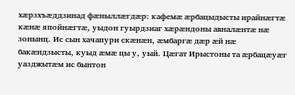хӕрзхъӕддзинад фӕныллӕгдӕр: кафемӕ ӕрбацыдысты ирайнӕгтӕ кӕнӕ япойнӕгтӕ, уыдон гуырдзиаг хӕрӕндоны авналӕнтӕ нӕ зонынц. Ис сын хачапури скӕнӕн, ӕмбаргӕ дӕр ӕй нӕ бакӕндзысты, куыд ӕмӕ цы у, уый. Цӕгат Ирыстоны та ӕрбацӕуӕг уазджытӕм ис бынтон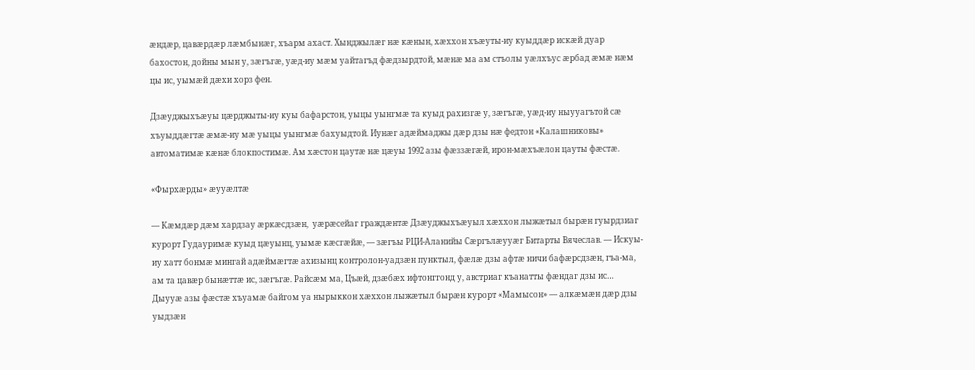ӕндӕр, цавӕрдӕр лӕмбынӕг, хъарм ахаст. Хынджылӕг нӕ кӕнын, хӕххон хъӕуты-иу куыддӕр искӕй дуар бахостон, дойны мын у, зӕгъгӕ, уӕд-иу мӕм уайтагъд фӕдзырдтой, мӕнӕ ма ам стъолы уӕлхъус ӕрбад ӕмӕ нӕм цы ис, уымӕй дӕхи хорз фен.

Дзӕуджыхъӕуы цӕрджыты-иу куы бафарстон, уыцы уынгмӕ та куыд рахизгӕ у, зӕгъгӕ, уӕд-иу ныууагътой сӕ хъуыддӕгтӕ ӕмӕ-иу мӕ уыцы уынгмӕ бахуыдтой. Иунӕг адӕймаджы дӕр дзы нӕ федтон «Калашниковы» автоматимӕ кӕнӕ блокпостимӕ. Ам хӕстон цаутӕ нӕ цӕуы 1992 азы фӕззӕгӕй, ирон-мӕхъӕлон цауты фӕстӕ.

«Фырхӕрды» ӕууӕлтӕ

— Кӕмдӕр дӕм хардзау ӕркӕсдзӕн,  уӕрӕсейаг граждӕнтӕ Дзӕуджыхъӕуыл хӕххон лыжӕтыл бырӕн гуырдзиаг курорт Гудауримӕ куыд цӕуынц, уымӕ кӕсгӕйӕ, — зӕгъы РЦИ-Аланийы Сӕргълӕууӕг Битарты Вячеслав. — Искуы-иу хатт бонмӕ мингай адӕймӕгтӕ ахизынц контролон-уадзӕн пунктыл, фӕлӕ дзы афтӕ ничи бафӕрсдзӕн, гъа-ма, ам та цавӕр бынӕттӕ ис, зӕгъгӕ. Райсӕм ма, Цъӕй, дзӕбӕх ифтонггонд у, австриаг къанатты фӕндаг дзы ис… Дыууӕ азы фӕстӕ хъуамӕ байгом уа нырыккон хӕххон лыжӕтыл бырӕн курорт «Мамысон» — алкӕмӕн дӕр дзы уыдзӕн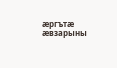ӕргътӕ ӕвзарыны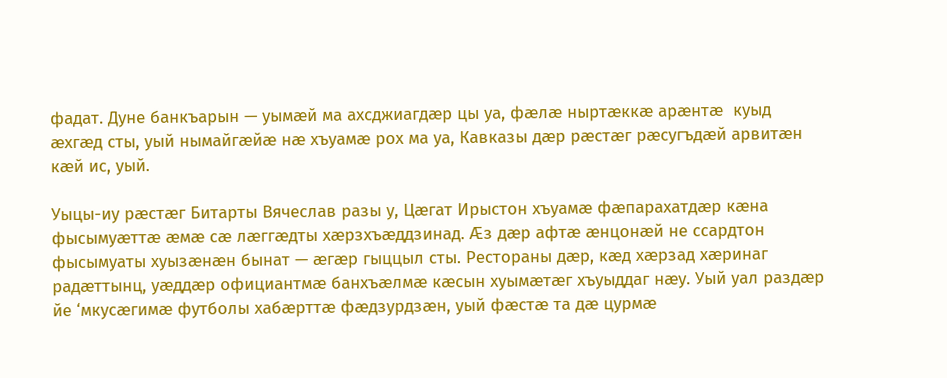фадат. Дуне банкъарын — уымӕй ма ахсджиагдӕр цы уа, фӕлӕ ныртӕккӕ арӕнтӕ  куыд ӕхгӕд сты, уый нымайгӕйӕ нӕ хъуамӕ рох ма уа, Кавказы дӕр рӕстӕг рӕсугъдӕй арвитӕн кӕй ис, уый.

Уыцы-иу рӕстӕг Битарты Вячеслав разы у, Цӕгат Ирыстон хъуамӕ фӕпарахатдӕр кӕна фысымуӕттӕ ӕмӕ сӕ лӕггӕдты хӕрзхъӕддзинад. Ӕз дӕр афтӕ ӕнцонӕй не ссардтон фысымуаты хуызӕнӕн бынат — ӕгӕр гыццыл сты. Рестораны дӕр, кӕд хӕрзад хӕринаг радӕттынц, уӕддӕр официантмӕ банхъӕлмӕ кӕсын хуымӕтӕг хъуыддаг нӕу. Уый уал раздӕр йе ‘мкусӕгимӕ футболы хабӕрттӕ фӕдзурдзӕн, уый фӕстӕ та дӕ цурмӕ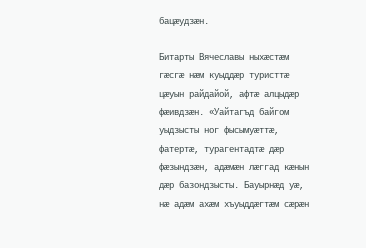бацӕудзӕн.

Битарты Вячеславы ныхӕстӕм гӕсгӕ нӕм куыддӕр туристтӕ цӕуын райдайой, афтӕ алцыдӕр фӕивдзӕн. «Уайтагъд байгом уыдзысты ног фысымуӕттӕ, фатертӕ, турагентадтӕ дӕр фӕзындзӕн, адӕмӕн лӕггад кӕнын дӕр базондзысты. Бауырнӕд уӕ, нӕ адӕм ахӕм хъуыддӕгтӕм сӕрӕн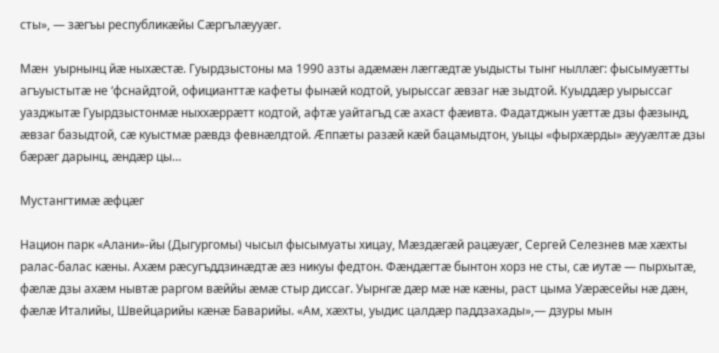сты», — зӕгъы республикӕйы Сӕргълӕууӕг.

Мӕн  уырнынц йӕ ныхӕстӕ. Гуырдзыстоны ма 1990 азты адӕмӕн лӕггӕдтӕ уыдысты тынг ныллӕг: фысымуӕтты агъуыстытӕ не ‘фснайдтой, официанттӕ кафеты фынӕй кодтой, уырыссаг ӕвзаг нӕ зыдтой. Куыддӕр уырыссаг уазджытӕ Гуырдзыстонмӕ ныххӕррӕтт кодтой, афтӕ уайтагъд сӕ ахаст фӕивта. Фадатджын уӕттӕ дзы фӕзынд, ӕвзаг базыдтой, сӕ куыстмӕ рӕвдз февнӕлдтой. Ӕппӕты разӕй кӕй бацамыдтон, уыцы «фырхӕрды» ӕууӕлтӕ дзы бӕрӕг дарынц, ӕндӕр цы…

Мустангтимӕ ӕфцӕг

Национ парк «Алани»-йы (Дыгургомы) чысыл фысымуаты хицау, Мӕздӕгӕй рацӕуӕг, Сергей Селезнев мӕ хӕхты ралас-балас кӕны. Ахӕм рӕсугъддзинӕдтӕ ӕз никуы федтон. Фӕндӕгтӕ бынтон хорз не сты, сӕ иутӕ — пырхытӕ, фӕлӕ дзы ахӕм нывтӕ раргом вӕййы ӕмӕ стыр диссаг. Уырнгӕ дӕр мӕ нӕ кӕны, раст цыма Уӕрӕсейы нӕ дӕн, фӕлӕ Италийы, Швейцарийы кӕнӕ Баварийы. «Ам, хӕхты, уыдис цалдӕр паддзахады»,— дзуры мын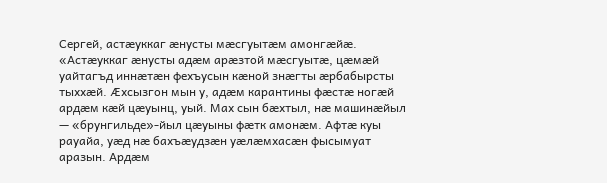Сергей, астӕуккаг ӕнусты мӕсгуытӕм амонгӕйӕ. «Астӕуккаг ӕнусты адӕм арӕзтой мӕсгуытӕ, цӕмӕй уайтагъд иннӕтӕн фехъусын кӕной знӕгты ӕрбабырсты тыххӕй. Ӕхсызгон мын у, адӕм карантины фӕстӕ ногӕй ардӕм кӕй цӕуынц, уый. Мах сын бӕхтыл, нӕ машинӕйыл — «брунгильде»-йыл цӕуыны фӕтк амонӕм. Афтӕ куы рауайа, уӕд нӕ бахъӕудзӕн уӕлӕмхасӕн фысымуат аразын. Ардӕм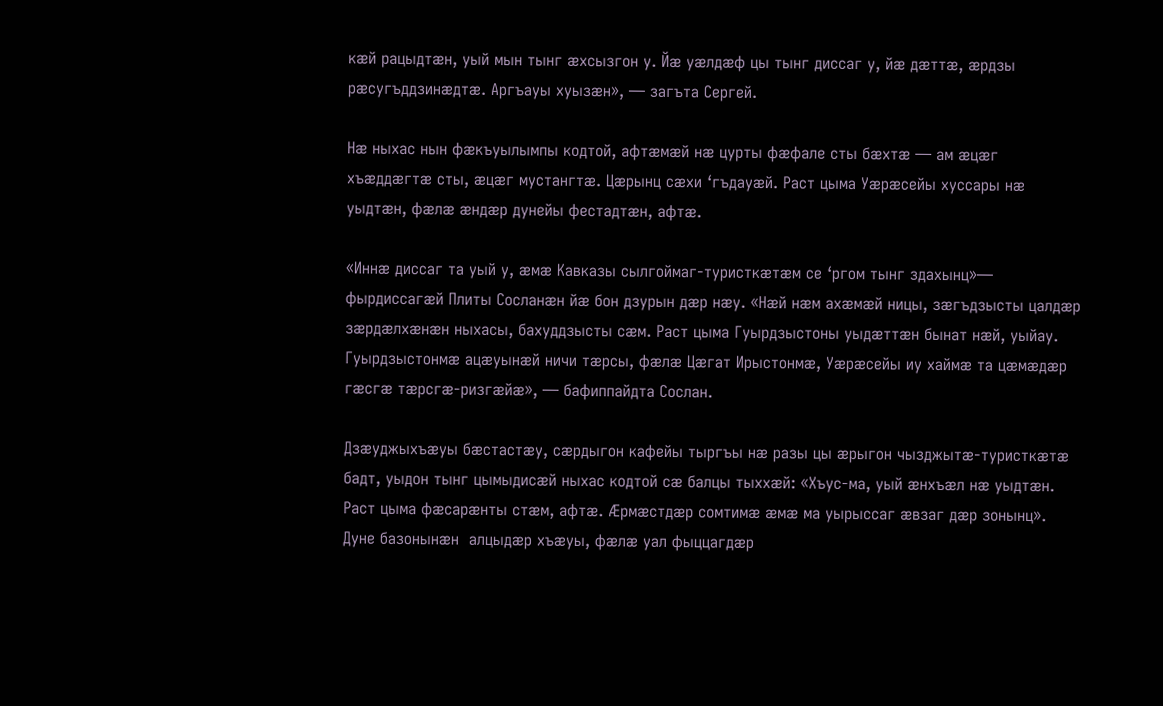кӕй рацыдтӕн, уый мын тынг ӕхсызгон у. Йӕ уӕлдӕф цы тынг диссаг у, йӕ дӕттӕ, ӕрдзы рӕсугъддзинӕдтӕ. Аргъауы хуызӕн», — загъта Сергей.

Нӕ ныхас нын фӕкъуылымпы кодтой, афтӕмӕй нӕ цурты фӕфале сты бӕхтӕ — ам ӕцӕг хъӕддӕгтӕ сты, ӕцӕг мустангтӕ. Цӕрынц сӕхи ‘гъдауӕй. Раст цыма Уӕрӕсейы хуссары нӕ уыдтӕн, фӕлӕ ӕндӕр дунейы фестадтӕн, афтӕ.

«Иннӕ диссаг та уый у, ӕмӕ Кавказы сылгоймаг-туристкӕтӕм се ‘ргом тынг здахынц»— фырдиссагӕй Плиты Сосланӕн йӕ бон дзурын дӕр нӕу. «Нӕй нӕм ахӕмӕй ницы, зӕгъдзысты цалдӕр зӕрдӕлхӕнӕн ныхасы, бахуддзысты сӕм. Раст цыма Гуырдзыстоны уыдӕттӕн бынат нӕй, уыйау. Гуырдзыстонмӕ ацӕуынӕй ничи тӕрсы, фӕлӕ Цӕгат Ирыстонмӕ, Уӕрӕсейы иу хаймӕ та цӕмӕдӕр гӕсгӕ тӕрсгӕ-ризгӕйӕ», — бафиппайдта Сослан.

Дзӕуджыхъӕуы бӕстастӕу, сӕрдыгон кафейы тыргъы нӕ разы цы ӕрыгон чызджытӕ-туристкӕтӕ бадт, уыдон тынг цымыдисӕй ныхас кодтой сӕ балцы тыххӕй: «Хъус-ма, уый ӕнхъӕл нӕ уыдтӕн. Раст цыма фӕсарӕнты стӕм, афтӕ. Ӕрмӕстдӕр сомтимӕ ӕмӕ ма уырыссаг ӕвзаг дӕр зонынц». Дуне базонынӕн  алцыдӕр хъӕуы, фӕлӕ уал фыццагдӕр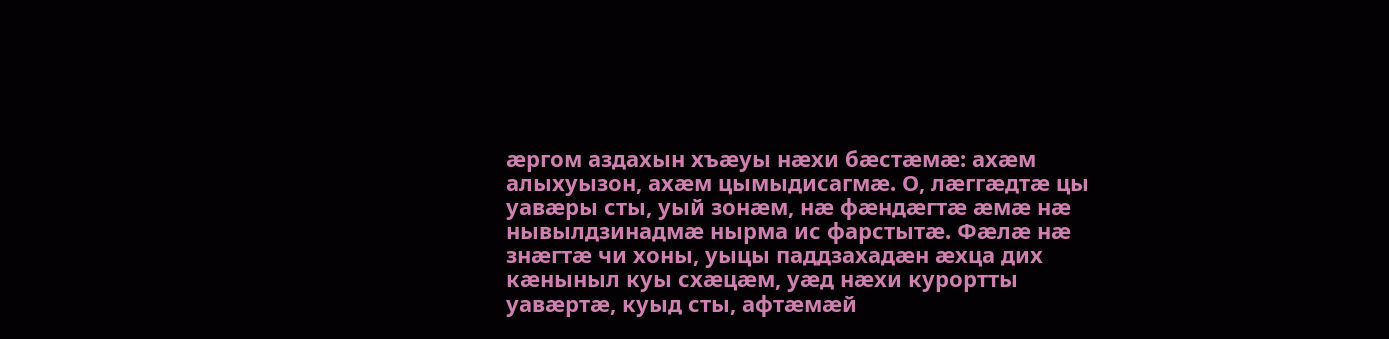ӕргом аздахын хъӕуы нӕхи бӕстӕмӕ: ахӕм алыхуызон, ахӕм цымыдисагмӕ. О, лӕггӕдтӕ цы уавӕры сты, уый зонӕм, нӕ фӕндӕгтӕ ӕмӕ нӕ нывылдзинадмӕ нырма ис фарстытӕ. Фӕлӕ нӕ знӕгтӕ чи хоны, уыцы паддзахадӕн ӕхца дих кӕныныл куы схӕцӕм, уӕд нӕхи курортты уавӕртӕ, куыд сты, афтӕмӕй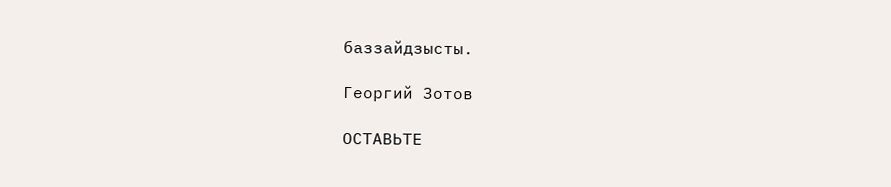баззайдзысты.

Георгий Зотов

ОСТАВЬТЕ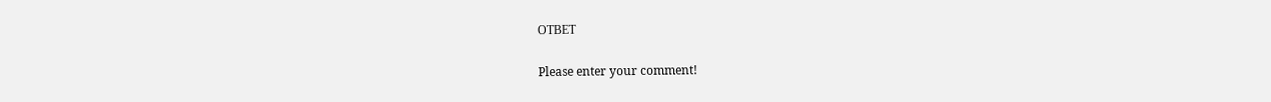ОТВЕТ

Please enter your comment!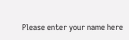Please enter your name here